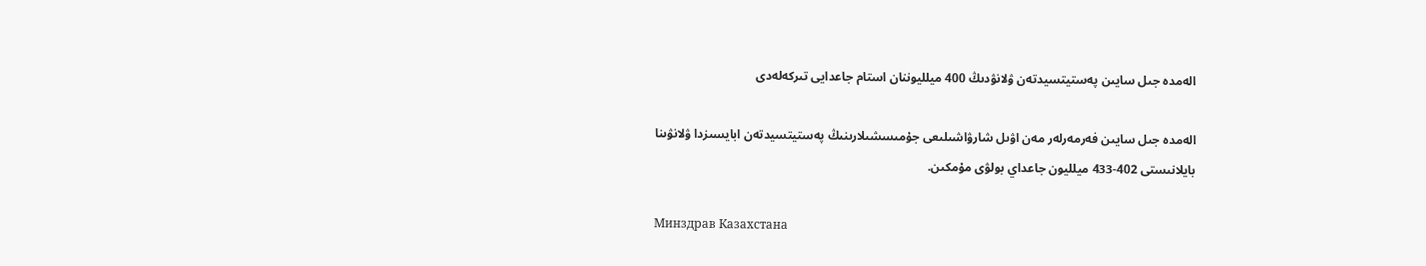الەمدە جىل سايىن پەستيتسيدتەن ۋلانۋدىڭ 400 ميلليوننان استام جاعدايى تىركەلەدى

الەمدە جىل سايىن فەرمەرلەر مەن اۋىل شارۋاشىلىعى جۇمىسشىلارىنىڭ پەستيتسيدتەن ابايسىزدا ۋلانۋىنا بايلانىستى 402-433 ميلليون جاعداي بولۋى مۇمكىن.

Минздрав Казахстана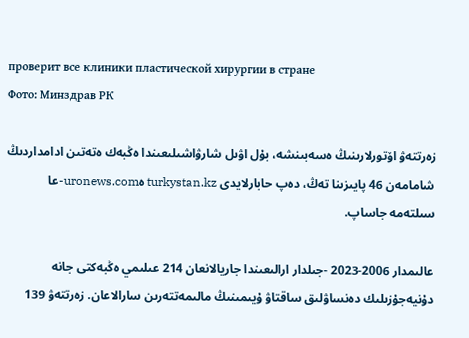проверит все клиники пластической хирургии в стране
Фото: Минздрав РК

زەرتتەۋ اۆتورلارىنىڭ ەسەبىنشە، بۇل اۋىل شارۋاشىلىعىندا ەڭبەك ەتەتىن ادامداردىڭ شامامەن 46 پايىزىنا تەڭ، دەپ حابارلايدى turkystan.kz ەuronews.com-عا سىلتەمە جاساپ.

عالىمدار 2006-2023 -جىلدار ارالىعىندا جاريالانعان 214 عىلىمي ەڭبەكتى جانە دۇنيەجۇزىلىك دەنساۋلىق ساقتاۋ ۇيىمىنىڭ مالىمەتتەرىن سارالاعان. زەرتتەۋ 139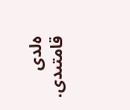ەلدى قامتىدى.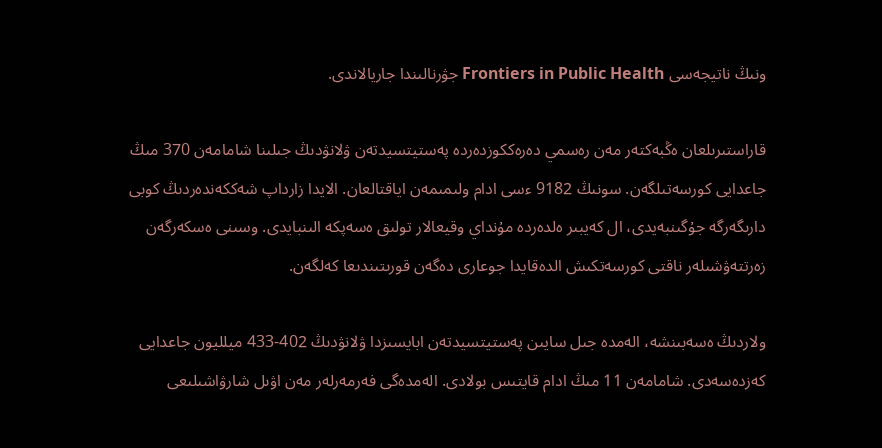ونىڭ ناتيجەسى Frontiers in Public Health جۋرنالىندا جاريالاندى.

قاراستىرىلعان ەڭبەكتەر مەن رەسمي دەرەككوزدەردە پەستيتسيدتەن ۋلانۋدىڭ جىلىنا شامامەن 370 مىڭ جاعدايى كورسەتىلگەن. سونىڭ 9182 ءسى ادام ولىمىمەن اياقتالعان. الايدا زارداپ شەككەندەردىڭ كوبى دارىگەرگە جۇگىنبەيدى، ال كەيبىر ەلدەردە مۇنداي وقيعالار تولىق ەسەپكە الىنبايدى. وسىنى ەسكەرگەن زەرتتەۋشىلەر ناقتى كورسەتكىش الدەقايدا جوعارى دەگەن قورىتىندىعا كەلگەن.

ولاردىڭ ەسەبىنشە، الەمدە جىل سايىن پەستيتسيدتەن ابايسىزدا ۋلانۋدىڭ 402-433 ميلليون جاعدايى كەزدەسەدى. شامامەن 11 مىڭ ادام قايتىس بولادى. الەمدەگى فەرمەرلەر مەن اۋىل شارۋاشىلىعى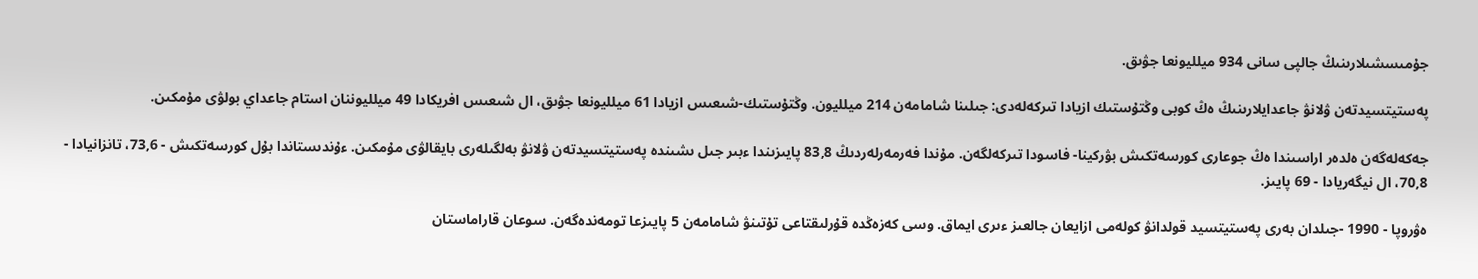جۇمىسشىلارىنىڭ جالپى سانى 934 ميلليونعا جۋىق.

پەستيتسيدتەن ۋلانۋ جاعدايلارىنىڭ ەڭ كوبى وڭتۇستىك ازيادا تىركەلەدى: جىلىنا شامامەن 214 ميلليون. وڭتۇستىك-شىعىس ازيادا 61 ميلليونعا جۋىق، ال شىعىس افريكادا 49 ميلليوننان استام جاعداي بولۋى مۇمكىن.

جەكەلەگەن ەلدەر اراسىندا ەڭ جوعارى كورسەتكىش بۋركينا- فاسودا تىركەلگەن. مۇندا فەرمەرلەردىڭ 83,8 پايىزىندا ءبىر جىل ىشىندە پەستيتسيدتەن ۋلانۋ بەلگىلەرى بايقالۋى مۇمكىن. ءۇندىستاندا بۇل كورسەتكىش - 73,6، تانزانيادا - 70,8، ال نيگەريادا - 69 پايىز.

ەۋروپا - 1990 -جىلدان بەرى پەستيتسيد قولدانۋ كولەمى ازايعان جالعىز ءىرى ايماق. وسى كەزەڭدە قۇرلىقتاعى تۇتىنۋ شامامەن 5 پايىزعا تومەندەگەن. سوعان قاراماستان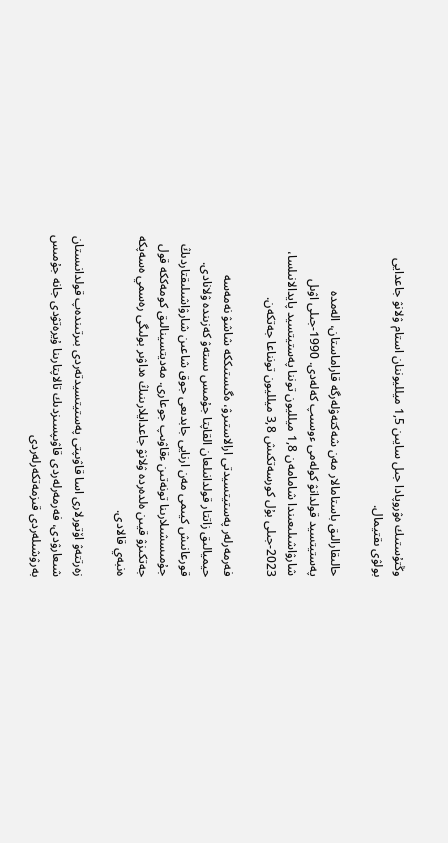وڭتۇستىك ەۋروپادا جىل سايىن 1,5 ميلليوننان استام ۋلانۋ جاعدايى بولۋى ىقتيمال.

حالىقارالىق باستامالار مەن شەكتەۋلەرگە قاراماستان، الەمدە پەستيتسيد قولدانۋ كولەمى ءوسىپ كەلەدى. 1990-جىلى اۋىل شارۋاشىلىعىندا شامامەن 1,8 ميلليون توننا پەستيتسيد پايدالانىلسا، 2023-جىلى بۇل كورسەتكىش 3,8 ميلليون تونناعا جەتكەن.

فەرمەرلەر پەستيتسيدتى ارالاستىرۋ، ەگىستىككە شاشۋ نەمەسە حيميالىق زاتتار قولدانىلعان القاپتا جۇمىس ىستەۋ كەزىندە ۋلانادى. قورعانىش كيىمى مەن ارنايى جابدىعى جوق شاعىن شارۋاشىلىقتاردىڭ جۇمىسشىلارىنا تونەتىن ءقاۋىپ جوعارى. مەديتسينالىق كومەككە قول جەتكىزۋ قيىن ەلدەردە ۋلانۋ جاعدايلارىنىڭ ەداۋىر بولىگى رەسمي ەسەپكە ەنبەي قالادى.

زەرتتەۋ اۆتورلارى اسا قاۋىپتى پەستيتسيدتەردى بىرتىندەپ قولدانىستان شىعارۋدى، فەرمەرلەردى قاۋىپسىزدىك تالاپتارىنا ۇيرەتۋدى جانە جۇمىس بەرۋشىلەردى قىزمەتكەرلەردى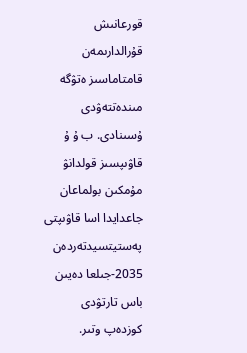قورعانىش قۇرالدارىمەن قامتاماسىز ەتۋگە مىندەتتەۋدى ۇسىنادى. ب ۇ ۇ قاۋىپسىز قولدانۋ مۇمكىن بولماعان جاعدايدا اسا قاۋىپتى پەستيتسيدتەردەن 2035-جىلعا دەيىن باس تارتۋدى كوزدەپ وتىر.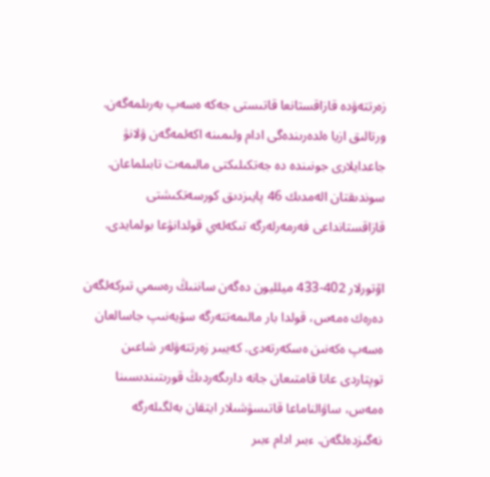زەرتتەۋدە قازاقستانعا قاتىستى جەكە ەسەپ بەرىلمەگەن. ورتالىق ازيا ەلدەرىندەگى ادام ولىمىنە اكەلمەگەن ۋلانۋ جاعدايلارى جونىندە دە جەتكىلىكتى مالىمەت تابىلماعان. سوندىقتان الەمدىك 46 پايىزدىق كورسەتكىشتى قازاقستانداعى فەرمەرلەرگە تىكەلەي قولدانۋعا بولمايدى.

اۆتورلار 402-433 ميلليون دەگەن ساننىڭ رەسمي تىركەلگەن دەرەك ەمەس، قولدا بار مالىمەتتەرگە سۇيەنىپ جاسالعان ەسەپ ەكەنىن ەسكەرتەدى. كەيبىر زەرتتەۋلەر شاعىن توپتاردى عانا قامتىعان جانە دارىگەردىڭ قورىتىندىسىنا ەمەس، ساۋالناماعا قاتىسۋشىلار ايتقان بەلگىلەرگە نەگىزدەلگەن. ءبىر ادام ءبىر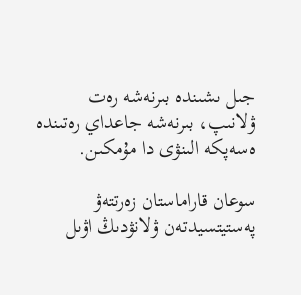جىل ىشىندە بىرنەشە رەت ۋلانىپ، بىرنەشە جاعداي رەتىندە ەسەپكە الىنۋى دا مۇمكىن.

سوعان قاراماستان زەرتتەۋ پەستيتسيدتەن ۋلانۋدىڭ اۋىل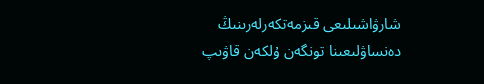شارۋاشىلىعى قىزمەتكەرلەرىنىڭ دەنساۋلىعىنا تونگەن ۇلكەن قاۋىپ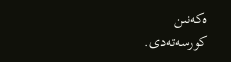ەكەنىن كورسەتەدى.